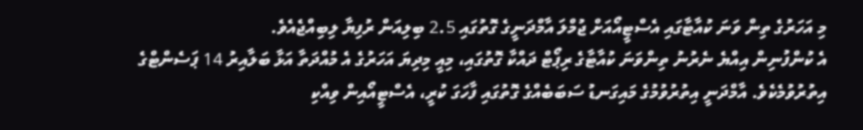މި އަހަރުގެ ތިން ވަނަ ކުއާޓާގައި އެސްޓީއޯއަށް ޖުމްލަ އާމްދަނީގެ ގޮތުގައި 2.5 ބިލިއަން ރުފިޔާ ލިބިއްޖެއެވެ.
އެ ކުންފުނިން އިއްޔެ ނެރުނު ތިންވަނަ ކުއާޓާގެ ރިޕޯޓް ދައްކާ ގޮތުގައި، މިއީ މިދިޔަ އަހަރުގެ އެ މުއްދަތާ އަޅާ ބަލާއިރު 14 ޕަސެންޓްގެ އިތުރުވުމެކެވެ. އާމްދަނީ އިތުރުވުމުގެ މައިގަނޑު ސަބަބެއްގެ ގޮތުގައި ފާހަގަ ކުރީ، އެސްޓީއޯއިން ވިއްކި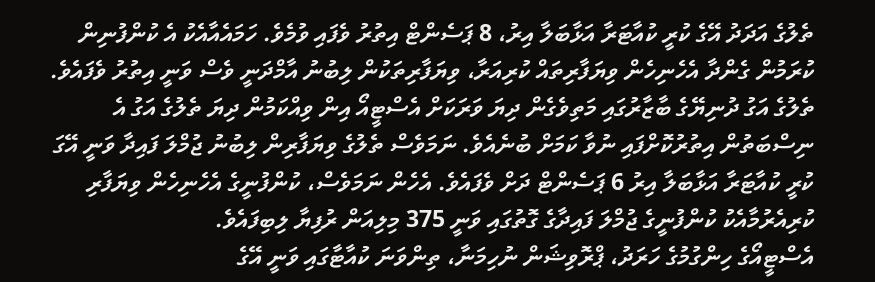ތެލުގެ އަދަދު އޭގެ ކުރީ ކުއާޓަރާ އަޅާބަލާ އިރު، 8 ޕަސެންޓް އިތުރު ވެފައި ވުމެވެ. ހަމައެއާއެކު އެ ކުންފުނިން ކުރަމުން ގެންދާ އެހެނިހެން ވިޔަފާރިތައް ކުރިއަރާ، ވިޔަފާރިތަކުން ލިބުނު އާމްދަނީ ވެސް ވަނީ އިތުރު ވެފައެވެ.
ތެލުގެ އަގު ދުނިޔޭގެ ބާޒާރުގައި މަތިވެގެން ދިޔަ ވަރަކަށް އެސްޓީއޯ އިން ވިއްކަމުން ދިޔަ ތެލުގެ އަގު އެ ނިސްބަތުން އިތުރުކޮށްފައި ނުވާ ކަމަށް ބުނެއެވެ. ނަމަވެސް ތެލުގެ ވިޔަފާރިން ލިބުނު ޖުމްލަ ފައިދާ ވަނީ އޭގަ ކުރީ ކުއާޓަރާ އަޅާބަލާ އިރު 6 ޕަސެންޓް ދަށް ވެފައެވެ. އެހެން ނަމަވެސް، ކުންފުނީގެ އެހެނިހެން ވިޔަފާރި ކުރިއެރުމާއެކު ކުންފުނީގެ ޖުމްލަ ފައިދާގެ ގޮތުގައި ވަނީ 375 މިލިއަން ރުފިޔާ ލިބިފައެވެ.
އެސްޓީއޯގެ ހިންގުމުގެ ހަރަދު، ޕްރޮވިޝަން ނުހިމަނާ، ތިންވަނަ ކުއާޓާގައި ވަނީ އޭގެ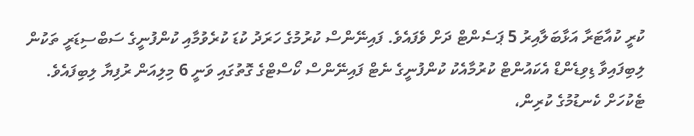ކުރީ ކުއާޓަރާ އަޅާބަލާއިރު 5 ޕަސެންޓް ދަށް ވެފައެވެ. ފައިނޭންސް ކުރުމުގެ ހަރަދު ކުޑަ ކުރެވުމާއި ކުންފުނީގެ ސަބްސިޑަރީ ތަކުން ލިބިފައިވާ ޑިވިޑެންޑް އެކައުންޓް ކުރުމާއެކު ކުންފުނީގެ ނެޓް ފައިނޭންސް ކޯސްޓްގެ ގޮތުގައި ވަނީ 6 މިލިއަން ރުފިޔާ ލިބިފައެވެ.
ޓެކުހަށް ކެނޑުމުގެ ކުރިން،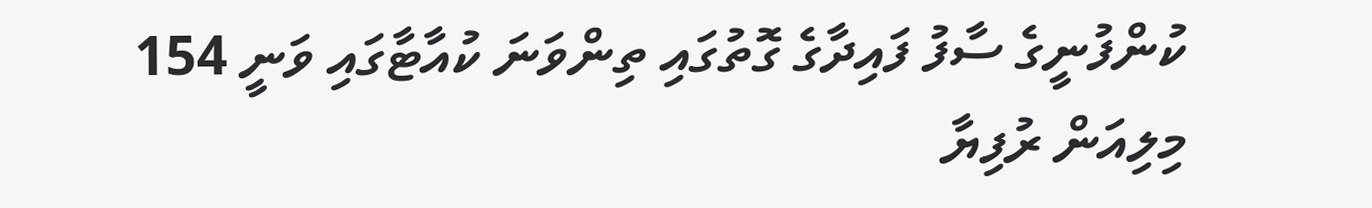ކުންފުނީގެ ސާފު ފައިދާގެ ގޮތުގައި ތިންވަނަ ކުއާޓާގައި ވަނީ 154 މިލިއަން ރުފިޔާ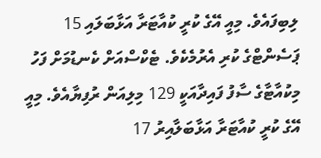ލިބިފައެވެ. މިއީ އޭގެ ކުރީ ކުއާޓަރާ އަޅާބަލައި 15 ޕަސެންޓްގެ ކުރި އެރުމެކެވެ. ޓެކްސްއަށް ކެނޑުމަށް ފަހު މިކުއާޓާގެ ސާފު ފައިދާއަކީ 129 މިލިއަން ރުފިޔާއެވެ. މިއީ އޭގެ ކުރީ ކުއާޓަރާ އަޅާބަލާއިރު 17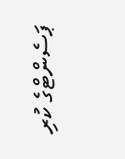ޕަސެންޓްގެ ކުރި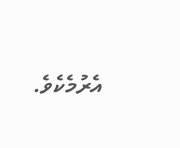އެރުމެކެވެ.